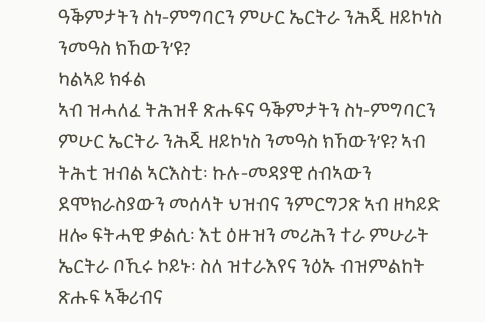ዓቕምታትን ስነ-ምግባርን ምሁር ኤርትራ ንሕጂ ዘይኮነስ ንመዓስ ክኸውን’ዩ?
ካልኣይ ክፋል
ኣብ ዝሓለፈ ትሕዝቶ ጽሑፍና ዓቕምታትን ስነ-ምግባርን ምሁር ኤርትራ ንሕጂ ዘይኮነስ ንመዓስ ክኸውን’ዩ? ኣብ ትሕቲ ዝብል ኣርእስቲ፡ ኩሉ-መዳያዊ ሰብኣውን ደሞክራስያውን መሰላት ህዝብና ንምርግጋጽ ኣብ ዘካይድ ዘሎ ፍትሓዊ ቃልሲ፡ እቲ ዕዙዝን መሪሕን ተራ ምሁራት ኤርትራ ቦኺሩ ኮይኑ፡ ስለ ዝተራእየና ንዕኡ ብዝምልከት ጽሑፍ ኣቕሪብና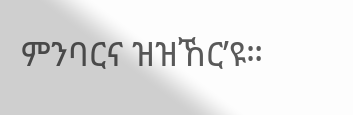ምንባርና ዝዝኸር’ዩ።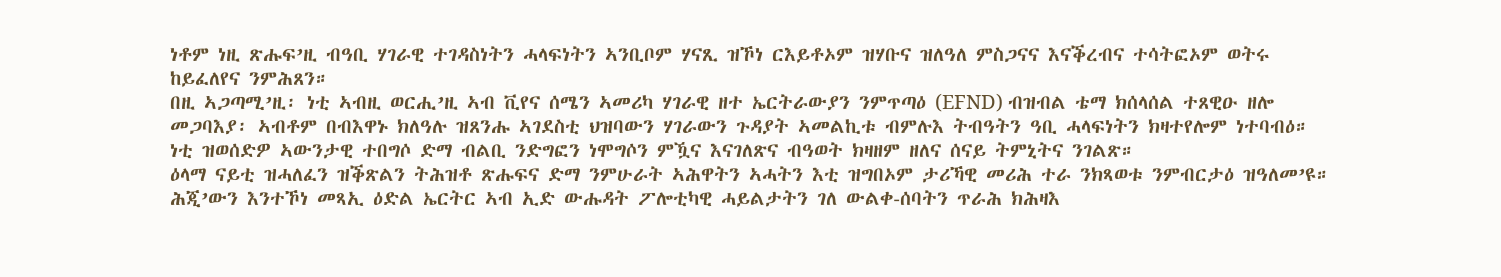ነቶም ነዚ ጽሑፍ’ዚ ብዓቢ ሃገራዊ ተገዳስነትን ሓላፍነትን ኣንቢቦም ሃናጺ ዝኾነ ርእይቶኦም ዝሃቡና ዝለዓለ ምስጋናና እናቕረብና ተሳትፎኦም ወትሩ ከይፈለየና ንምሕጸን።
በዚ ኣጋጣሚ’ዚ፡ ነቲ ኣብዚ ወርሒ’ዚ ኣብ ቪየና ሰሜን ኣመሪካ ሃገራዊ ዘተ ኤርትራውያን ንምጥጣዕ (EFND) ብዝብል ቴማ ክሰላሰል ተጸዊዑ ዘሎ መጋባእያ፡ ኣብቶም በብእዋኑ ክለዓሉ ዝጸንሑ ኣገደስቲ ህዝባውን ሃገራውን ጉዳያት ኣመልኪቱ ብምሉእ ትብዓትን ዓቢ ሓላፍነትን ክዛተየሎም ነተባብዕ። ነቲ ዝወሰድዎ ኣውንታዊ ተበግሶ ድማ ብልቢ ንድግፎን ነሞግሶን ምዃና እናገለጽና ብዓወት ክዛዘም ዘለና ሰናይ ትምኒትና ንገልጽ።
ዕላማ ናይቲ ዝሓለፈን ዝቕጽልን ትሕዝቶ ጽሑፍና ድማ ንምሁራት ኣሕዋትን ኣሓትን እቲ ዝግበኦም ታሪኻዊ መሪሕ ተራ ንክጻወቱ ንምብርታዕ ዝዓለመ’ዩ። ሕጂ’ውን እንተኾነ መጻኢ ዕድል ኤርትር ኣብ ኢድ ውሑዳት ፖሎቲካዊ ሓይልታትን ገለ ውልቀ-ሰባትን ጥራሕ ክሕዛእ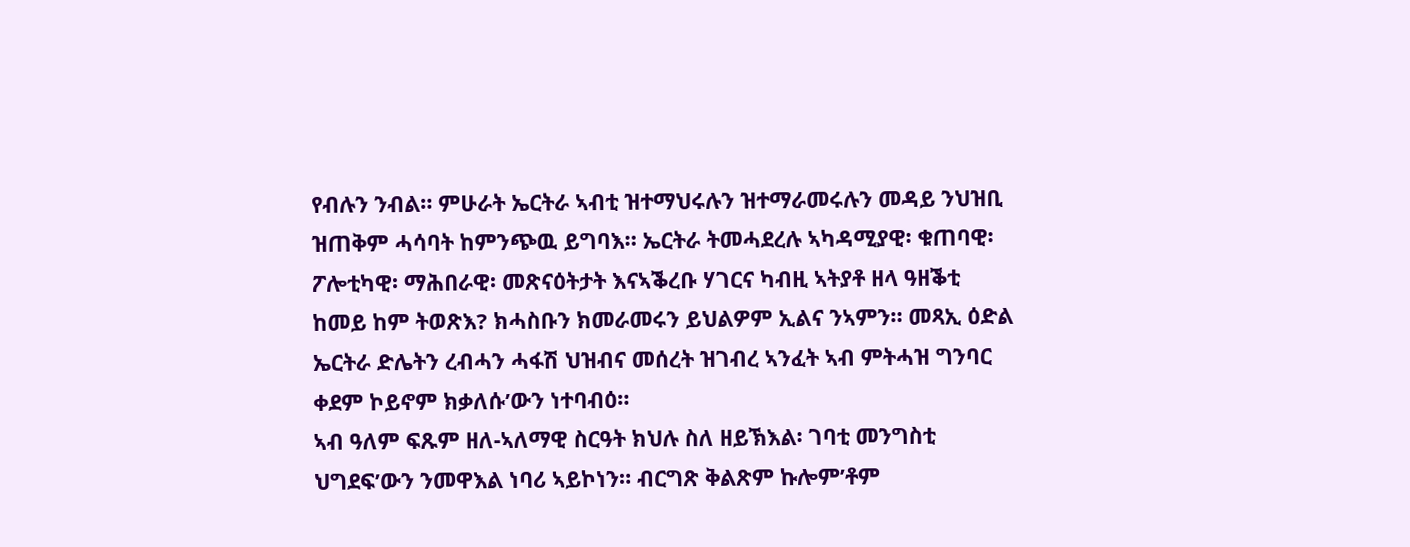የብሉን ንብል። ምሁራት ኤርትራ ኣብቲ ዝተማህሩሉን ዝተማራመሩሉን መዳይ ንህዝቢ ዝጠቅም ሓሳባት ከምንጭዉ ይግባእ። ኤርትራ ትመሓደረሉ ኣካዳሚያዊ፡ ቁጠባዊ፡ ፖሎቲካዊ፡ ማሕበራዊ፡ መጽናዕትታት እናኣቕረቡ ሃገርና ካብዚ ኣትያቶ ዘላ ዓዘቕቲ ከመይ ከም ትወጽእ? ክሓስቡን ክመራመሩን ይህልዎም ኢልና ንኣምን። መጻኢ ዕድል ኤርትራ ድሌትን ረብሓን ሓፋሽ ህዝብና መሰረት ዝገብረ ኣንፈት ኣብ ምትሓዝ ግንባር ቀደም ኮይኖም ክቃለሱ’ውን ነተባብዕ።
ኣብ ዓለም ፍጹም ዘለ-ኣለማዊ ስርዓት ክህሉ ስለ ዘይኽእል፡ ገባቲ መንግስቲ ህግደፍ’ውን ንመዋእል ነባሪ ኣይኮነን። ብርግጽ ቅልጽም ኩሎም’ቶም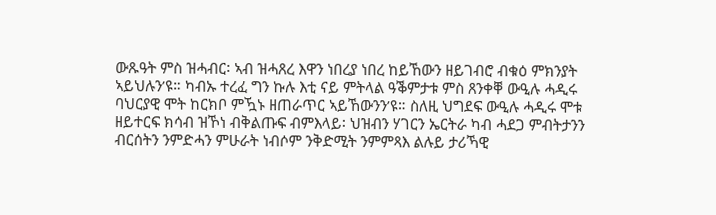ውጹዓት ምስ ዝሓብር፡ ኣብ ዝሓጸረ እዋን ነበረያ ነበረ ከይኸውን ዘይገብሮ ብቁዕ ምክንያት ኣይህሉን’ዩ። ካብኡ ተረፈ ግን ኩሉ እቲ ናይ ምትላል ዓቕምታቱ ምስ ጸንቀቐ ውዒሉ ሓዲሩ ባህርያዊ ሞት ከርክቦ ምዃኑ ዘጠራጥር ኣይኸውንን’ዩ። ስለዚ ህግደፍ ውዒሉ ሓዲሩ ሞቱ ዘይተርፍ ክሳብ ዝኾነ ብቅልጡፍ ብምእላይ፡ ህዝብን ሃገርን ኤርትራ ካብ ሓደጋ ምብትታንን ብርሰትን ንምድሓን ምሁራት ነብሶም ንቅድሚት ንምምጻእ ልሉይ ታሪኻዊ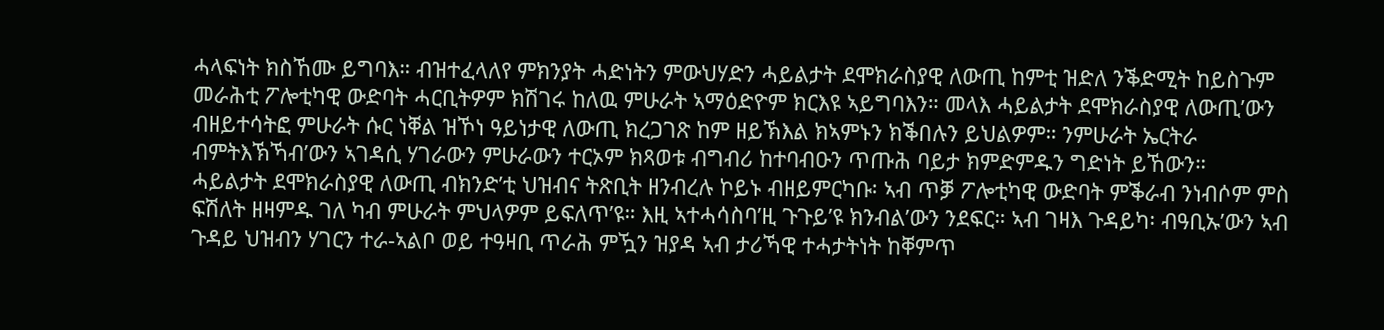ሓላፍነት ክስኸሙ ይግባእ። ብዝተፈላለየ ምክንያት ሓድነትን ምውህሃድን ሓይልታት ደሞክራስያዊ ለውጢ ከምቲ ዝድለ ንቕድሚት ከይስጉም መራሕቲ ፖሎቲካዊ ውድባት ሓርቢትዎም ክሽገሩ ከለዉ ምሁራት ኣማዕድዮም ክርእዩ ኣይግባእን። መላእ ሓይልታት ደሞክራስያዊ ለውጢ’ውን ብዘይተሳትፎ ምሁራት ሱር ነቐል ዝኾነ ዓይነታዊ ለውጢ ክረጋገጽ ከም ዘይኽእል ክኣምኑን ክቕበሉን ይህልዎም። ንምሁራት ኤርትራ ብምትእኽኻብ’ውን ኣገዳሲ ሃገራውን ምሁራውን ተርኦም ክጻወቱ ብግብሪ ከተባብዑን ጥጡሕ ባይታ ክምድምዱን ግድነት ይኸውን።
ሓይልታት ደሞክራስያዊ ለውጢ ብክንድ’ቲ ህዝብና ትጽቢት ዘንብረሉ ኮይኑ ብዘይምርካቡ፡ ኣብ ጥቓ ፖሎቲካዊ ውድባት ምቕራብ ንነብሶም ምስ ፍሽለት ዘዛምዱ ገለ ካብ ምሁራት ምህላዎም ይፍለጥ’ዩ። እዚ ኣተሓሳስባ’ዚ ጉጉይ’ዩ ክንብል’ውን ንደፍር። ኣብ ገዛእ ጉዳይካ፡ ብዓቢኡ’ውን ኣብ ጉዳይ ህዝብን ሃገርን ተራ-ኣልቦ ወይ ተዓዛቢ ጥራሕ ምዃን ዝያዳ ኣብ ታሪኻዊ ተሓታትነት ከቐምጥ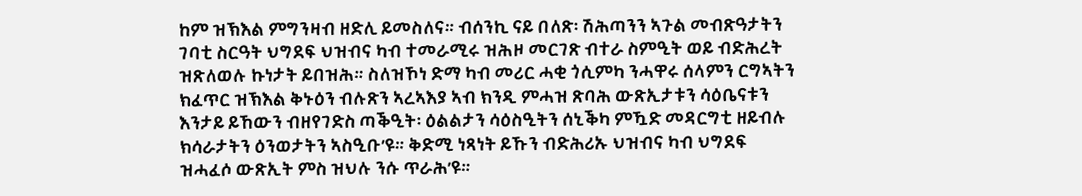ከም ዝኽእል ምግንዛብ ዘድሊ ይመስለና። ብሰንኪ ናይ በለጽ፡ ሽሕጣንን ኣጉል መብጽዓታትን ገባቲ ስርዓት ህግደፍ ህዝብና ካብ ተመራሚሩ ዝሕዞ መርገጽ ብተራ ስምዒት ወይ ብድሕረት ዝጽለወሉ ኩነታት ይበዝሕ። ስለዝኾነ ድማ ካብ መሪር ሓቂ ጎሲምካ ንሓዋሩ ሰላምን ርግኣትን ክፈጥር ዝኽእል ቅኑዕን ብሉጽን ኣረኣእያ ኣብ ክንዲ ምሓዝ ጽባሕ ውጽኢታቱን ሳዕቤናቱን እንታይ ይኸውን ብዘየገድስ ጣቕዒት፡ ዕልልታን ሳዕስዒትን ሰኒቕካ ምዃድ መዳርግቲ ዘይብሉ ክሳራታትን ዕንወታትን ኣስዒቡ’ዩ። ቅድሚ ነጻነት ይኹን ብድሕሪኡ ህዝብና ካብ ህግደፍ ዝሓፈሶ ውጽኢት ምስ ዝህሉ ንሱ ጥራሕ’ዩ።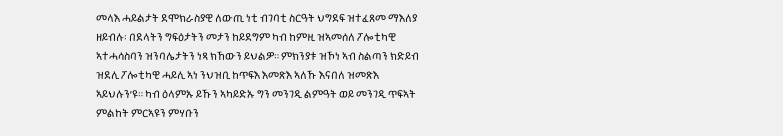መላእ ሓይልታት ደሞክራስያዊ ለውጢ ነቲ ብገባቲ ስርዓት ህግደፍ ዝተፈጸመ ማእለያ ዘይብሉ፡ በደላትን ግፍዕታትን መታን ከይደግም ካብ ከምዚ ዝኣመሰለ ፖሎቲካዊ ኣተሓሳስባን ዝንባሌታትን ነጻ ክኸውን ይህልዎ። ምክንያቱ ዝኾነ ኣብ ስልጣን ክድይብ ዝደሊ ፖሎቲካዊ ሓይሊ ኣነ ንህዝቢ ከጥፍእ እመጽእ ኣለኹ እናበለ ዝመጽእ ኣይህሉን’ዩ። ካብ ዕላምኡ ይኹን ኣካይድኡ ግን መንገዲ ልምዓት ወይ መንገዲ ጥፍኣት ምልከት ምርኣዩን ምሃቡን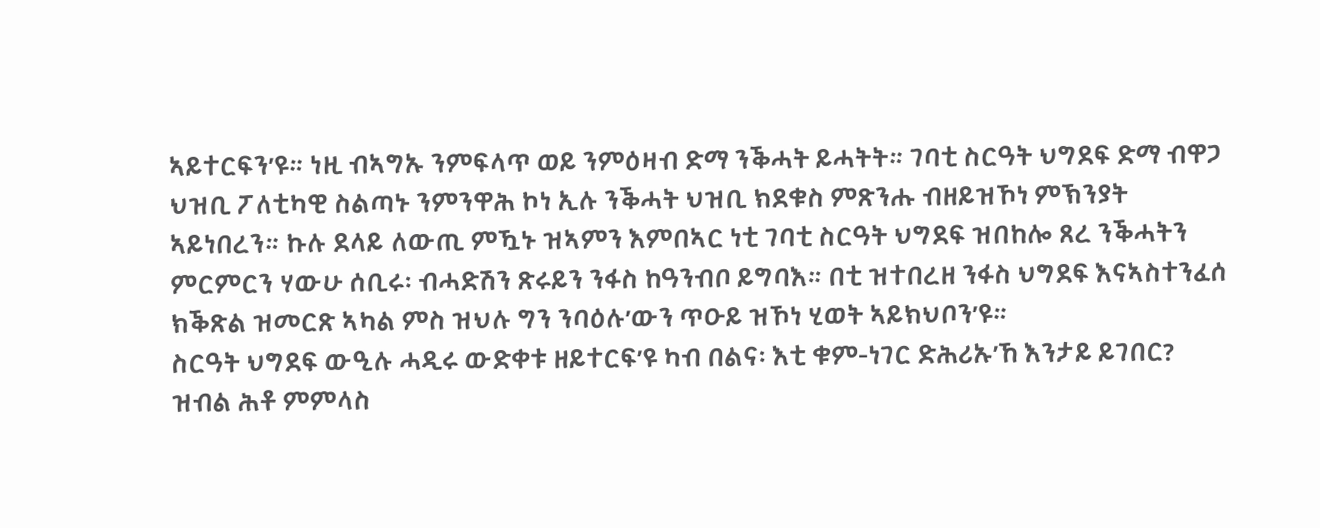ኣይተርፍን’ዩ። ነዚ ብኣግኡ ንምፍላጥ ወይ ንምዕዛብ ድማ ንቕሓት ይሓትት። ገባቲ ስርዓት ህግደፍ ድማ ብዋጋ ህዝቢ ፖለቲካዊ ስልጣኑ ንምንዋሕ ኮነ ኢሉ ንቕሓት ህዝቢ ክደቁስ ምጽንሑ ብዘይዝኾነ ምኽንያት ኣይነበረን። ኩሉ ደላይ ለውጢ ምዃኑ ዝኣምን እምበኣር ነቲ ገባቲ ስርዓት ህግደፍ ዝበከሎ ጸረ ንቕሓትን ምርምርን ሃውሁ ሰቢሩ፡ ብሓድሽን ጽሩይን ንፋስ ከዓንብቦ ይግባእ። በቲ ዝተበረዘ ንፋስ ህግደፍ እናኣስተንፈሰ ክቕጽል ዝመርጽ ኣካል ምስ ዝህሉ ግን ንባዕሉ’ውን ጥዑይ ዝኾነ ሂወት ኣይክህቦን’ዩ።
ስርዓት ህግደፍ ውዒሉ ሓዲሩ ውድቀቱ ዘይተርፍ’ዩ ካብ በልና፡ እቲ ቁም-ነገር ድሕሪኡ’ኸ እንታይ ይገበር? ዝብል ሕቶ ምምላስ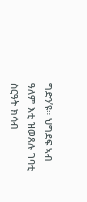ግድን’ዩ። ህግደፍ ኣብ ዓለም እቲ ዝወጸሉ ገባቲ ስርዓት ክሳብ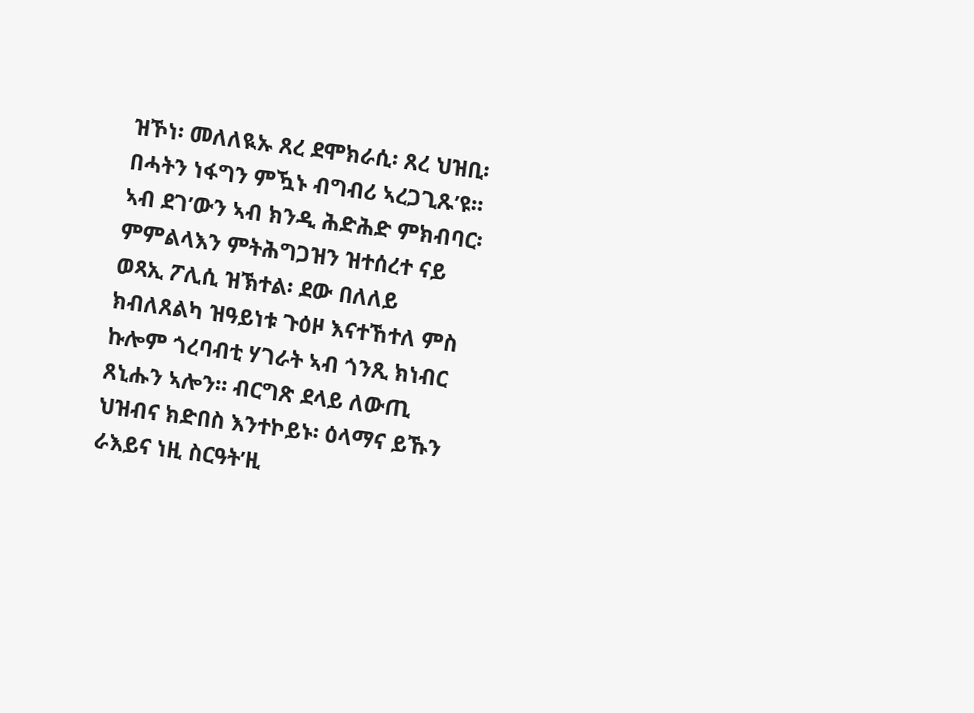ዝኾነ፡ መለለዪኡ ጸረ ደሞክራሲ፡ ጸረ ህዝቢ፡ በሓትን ነፋግን ምዃኑ ብግብሪ ኣረጋጊጹ’ዩ። ኣብ ደገ’ውን ኣብ ክንዲ ሕድሕድ ምክብባር፡ ምምልላእን ምትሕግጋዝን ዝተሰረተ ናይ ወጻኢ ፖሊሲ ዝኽተል፡ ደው በለለይ ክብለጸልካ ዝዓይነቱ ጉዕዞ እናተኸተለ ምስ ኩሎም ጎረባብቲ ሃገራት ኣብ ጎንጺ ክነብር ጸኒሑን ኣሎን። ብርግጽ ደላይ ለውጢ ህዝብና ክድበስ እንተኮይኑ፡ ዕላማና ይኹን ራእይና ነዚ ስርዓት’ዚ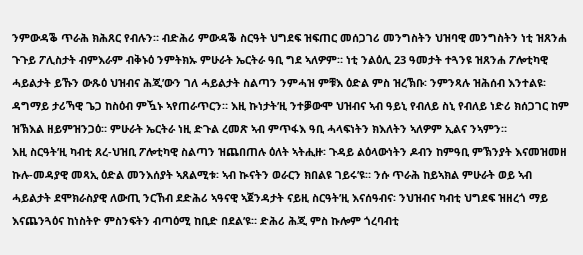ንምውዳቕ ጥራሕ ክሕጸር የብሉን። ብድሕሪ ምውዳቕ ስርዓት ህግደፍ ዝፍጠር መሰጋገሪ መንግስትን ህዝባዊ መንግስትን ነቲ ዝጸንሐ ጉጉይ ፖሊስታት ብምእራም ብቅኑዕ ንምትክኡ ምሁራት ኤርትራ ዓቢ ግደ ኣለዎም። ነቲ ንልዕሊ 23 ዓመታት ተጓንዩ ዝጸንሐ ፖሎቲካዊ ሓይልታት ይኹን ውጹዕ ህዝብና ሕጂ’ውን ገለ ሓይልታት ስልጣን ንምሓዝ ምቹእ ዕድል ምስ ዝረኽቡ፡ ንምንጻሉ ዝሕሰብ እንተልዩ፡ ዳግማይ ታሪኻዊ ጌጋ ከስዕብ ምዃኑ ኣየጠራጥርን። እዚ ኩነታት’ዚ ንተቓውሞ ህዝብና ኣብ ዓይኒ የብለይ ስኒ የብለይ ነድሪ ክሰጋገር ከም ዝኽእል ዘይምዝንጋዕ። ምሁራት ኤርትራ ነዚ ድጉል ረመጽ ኣብ ምጥፋእ ዓቢ ሓላፍነትን ክእለትን ኣለዎም ኢልና ንኣምን።
እዚ ስርዓት’ዚ ካብቲ ጸረ-ህዝቢ ፖሎቲካዊ ስልጣን ዝጨበጠሉ ዕለት ኣትሒዙ፡ ጉዳይ ልዕላውነትን ዶብን ከምዓቢ ምኽንያት እናመዝመዘ ኩሉ-መዳያዊ መጻኢ ዕድል መንእሰያት ኣጸልሚቱ፡ ኣብ ኲናትን ወራርን ክበልዩ ገይሩ’ዩ። ንሱ ጥራሕ ከይኣክል ምሁራት ወይ ኣብ ሓይልታት ደሞክራስያዊ ለውጢ ንርኸብ ደድሕሪ ኣዓናዊ ኣጀንዳታት ናይዚ ስርዓት’ዚ እናሰዓብና፡ ንህዝብና ካብቲ ህግደፍ ዝዘረጎ ማይ እናጨንጓዕና ከነስትዮ ምስንፍትን ብጣዕሚ ከቢድ በደል’ዩ። ድሕሪ ሕጂ ምስ ኩሎም ጎረባብቲ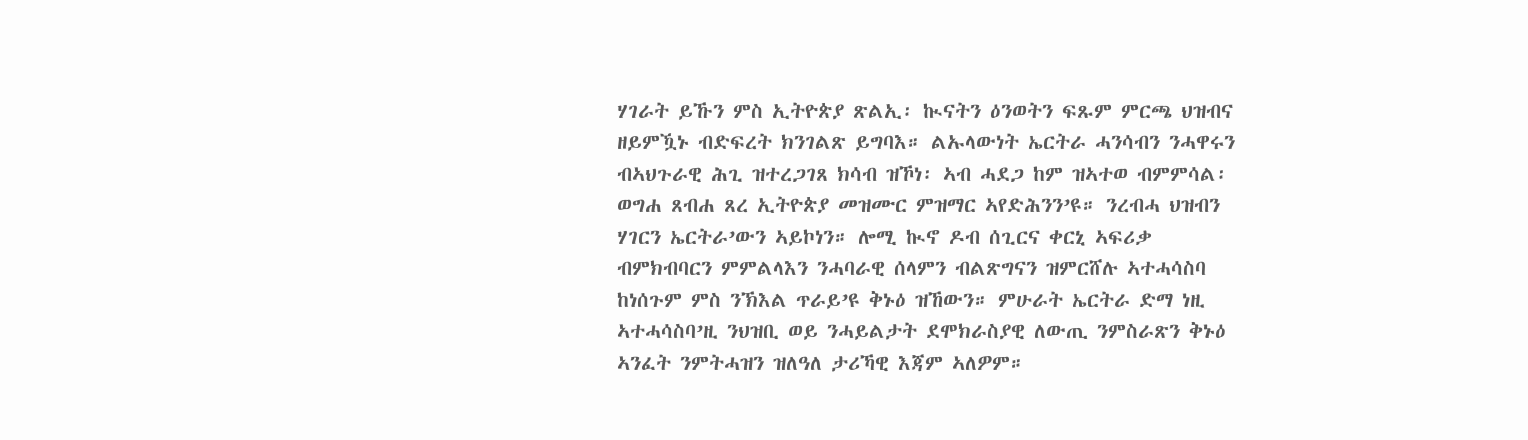ሃገራት ይኹን ምስ ኢትዮጵያ ጽልኢ፡ ኲናትን ዕንወትን ፍጹም ምርጫ ህዝብና ዘይምዃኑ ብድፍረት ክንገልጽ ይግባእ። ልኡላውነት ኤርትራ ሓንሳብን ንሓዋሩን ብኣህጉራዊ ሕጊ ዝተረጋገጸ ክሳብ ዝኾነ፡ ኣብ ሓደጋ ከም ዝኣተወ ብምምሳል፡ ወግሐ ጸብሐ ጸረ ኢትዮጵያ መዝሙር ምዝማር ኣየድሕንን’ዩ። ንረብሓ ህዝብን ሃገርን ኤርትራ’ውን ኣይኮነን። ሎሚ ኲኖ ዶብ ሰጊርና ቀርኒ ኣፍሪቃ ብምክብባርን ምምልላእን ንሓባራዊ ሰላምን ብልጽግናን ዝምርሸሉ ኣተሓሳስባ ከነሰጉም ምስ ንኽእል ጥራይ’ዩ ቅኑዕ ዝኸውን። ምሁራት ኤርትራ ድማ ነዚ ኣተሓሳስባ’ዚ ንህዝቢ ወይ ንሓይልታት ደሞክራስያዊ ለውጢ ንምስራጽን ቅኑዕ ኣንፈት ንምትሓዝን ዝለዓለ ታሪኻዊ እጃም ኣለዎም።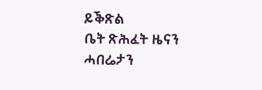ይቕጽል
ቤት ጽሕፈት ዜናን ሓበሬታን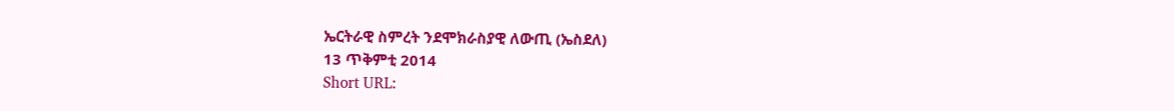ኤርትራዊ ስምረት ንደሞክራስያዊ ለውጢ (ኤስደለ)
13 ጥቅምቲ 2014
Short URL: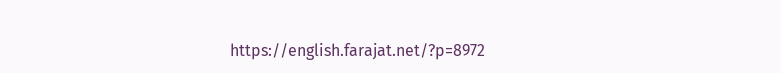https://english.farajat.net/?p=8972